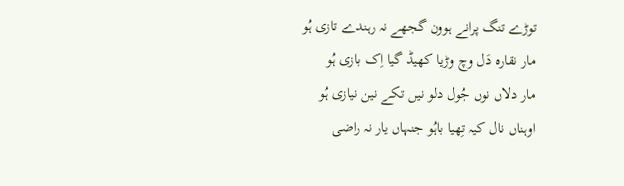توڑے تنگ پرانے ہوون گجھے نہ رہندے تازی ہُو
مار نقارہ دَل وچ وڑیا کھیڈ گیا اِک بازی ہُو
مار دلاں نوں جُول دلو نیں تکے نین نیازی ہُو
اوہناں نال کیہ تِھیا باہُو جنہاں یار نہ راضی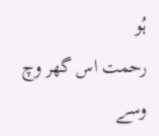ہُو
رحمت اس گھر وچ وسے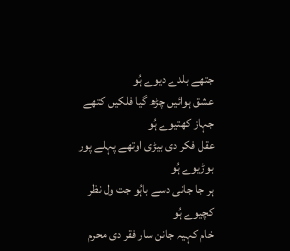جتھے بلدے دیوے ہُو
عشق ہوائیں چڑھ گیا فلکیں کتھے جہاز کھتیوے ہُو
عقل فکر دی بیڑی اوتھے پہلے پور بوڑیوے ہُو
ہر جا جانی دسے باہُو جت ول نظر کچیوے ہُو
خام کہیہ جانن سار فقر دی محرم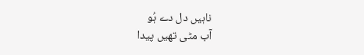ناہیں دل دے ہُو
آب مٹی تھیں پیدا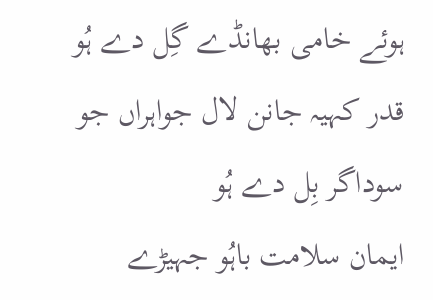ہوئے خامی بھانڈے گِل دے ہُو
قدر کہیہ جانن لال جواہراں جو سوداگر بِل دے ہُو
ایمان سلامت باہُو جہیڑے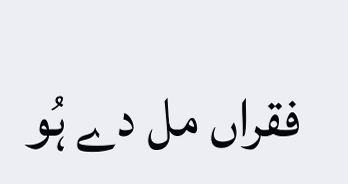فقراں مل دے ہُو